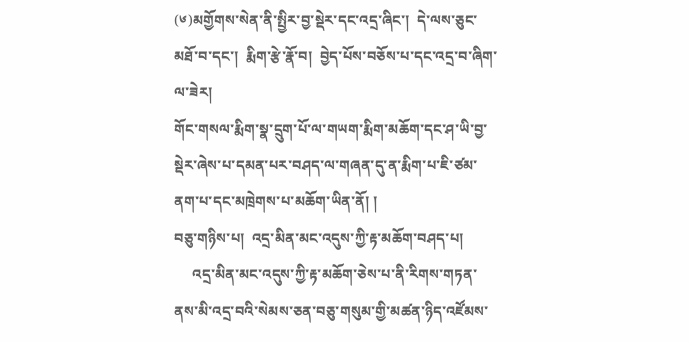(༦)མགྱོགས་སེན་ནི་སྤྱིར་བྱ་སྡེར་དང་འདྲ་ཞིང་།  དེ་ལས་ཅུང་མཐོ་བ་དང་།  རྨིག་རྩེ་རྣོ་བ།  བྱེད་པོས་བཅོས་པ་དང་འདྲ་བ་ཞིག་ལ་ཟེར།
གོང་གསལ་རྨིག་སྣ་དྲུག་པོ་ལ་གཡག་རྨིག་མཆོག་དང་ཤ་ཡི་བྱ་སྡེར་ཞེས་པ་དམན་པར་བཤད་ལ་གཞན་དུ་ན་རྨིག་པ་ཇི་ཙམ་ནག་པ་དང་མཁྲེགས་པ་མཆོག་ཡིན་ནོ། །
བཅུ་གཉིས་པ།  འདྲ་མིན་མང་འདུས་ཀྱི་རྟ་མཆོག་བཤད་པ།
     འདྲ་མིན་མང་འདུས་ཀྱི་རྟ་མཆོག་ཅེས་པ་ནི་རིགས་གཏན་ནས་མི་འདྲ་བའི་སེམས་ཅན་བཅུ་གསུམ་གྱི་མཚན་ཉིད་འཛོམས་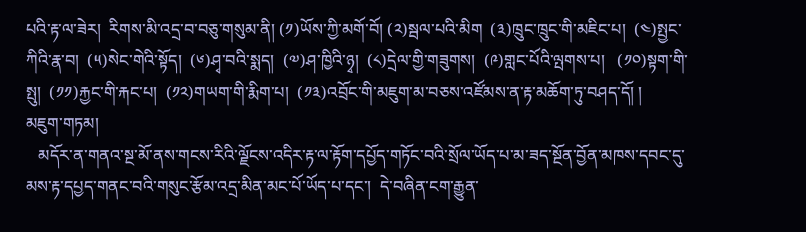པའི་རྟ་ལ་ཟེར།  རིགས་མི་འདྲ་བ་བཅུ་གསུམ་ནི། (༡)ཡོས་ཀྱི་མགོ་བོ། (༢)སྦལ་པའི་མིག  (༣)ཁྲུང་ཁྲུང་གི་མཇིང་པ།  (༤)སྤྱང་ཀིའི་རྣ་བ།  (༥)སེང་གེའི་སྟོད།  (༦)ཤྭ་བའི་སྨད།  (༧)ཤ་ཁྱིའི་ཉྭ།  (༨)དྲེལ་གྱི་གཟུགས།  (༩)གླང་པོའི་ལྤགས་པ།   (༡༠)སྟག་གི་སྤུ།  (༡༡)རྐྱང་གི་རྐང་པ།  (༡༢)གཡག་གི་རྨིག་པ།  (༡༣)འབྲོང་གི་མཇུག་མ་བཅས་འཛོམས་ན་རྟ་མཆོག་ཏུ་བཤད་དོ། །
མཇུག་གཏམ།
   མདོར་ན་གནའ་སྔ་མོ་ནས་གངས་རིའི་ལྗོངས་འདིར་རྟ་ལ་རྟོག་དཔྱོད་གཏོང་བའི་སྲོལ་ཡོད་པ་མ་ཟད་སྔོན་བྱོན་མཁས་དབང་དུ་མས་རྟ་དཔྱད་གནང་བའི་གསུང་རྩོམ་འདྲ་མིན་མང་པོ་ཡོད་པ་དང་།  དེ་བཞིན་ངག་རྒྱུན་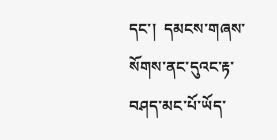དང་།  དམངས་གཞས་སོགས་ནང་དུའང་རྟ་བཤད་མང་པོ་ཡོད་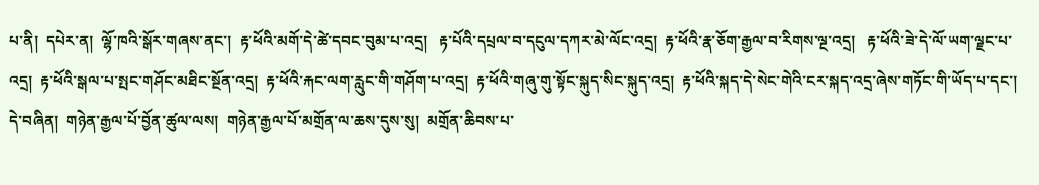པ་ནི།  དཔེར་ན།  ལྷོ་ཁའི་སྒོར་གཞས་ནང་།  རྟ་ཕོའི་མགོ་དེ་ཚེ་དབང་བུམ་པ་འདྲ།   རྟ་པོའི་དཔྲལ་བ་དངུལ་དཀར་མེ་ལོང་འདྲ།  རྟ་ཕོའི་རྣ་ཅོག་རྒྱལ་བ་རིགས་ལྔ་འདྲ།   རྟ་ཕོའི་ཟེ་དེ་ལོ་ཡག་ལྗང་པ་འདྲ།  རྟ་ཕོའི་སྒལ་པ་སྤང་གཤོང་མཐིང་སྔོན་འདྲ།  རྟ་ཕོའི་རྐང་ལག་རླུང་གི་གཤོག་པ་འདྲ།  རྟ་ཕོའི་གཞུ་གུ་སྟོང་སྐུད་སིང་སྐུད་འདྲ།  རྟ་ཕོའི་སྐད་དེ་སེང་གེའི་ངར་སྐད་འདྲ་ཞེས་གཏོང་གི་ཡོད་པ་དང་།  དེ་བཞིན།  གཉེན་རྒྱལ་པོ་བྱོན་ཚུལ་ལས།  གཉེན་རྒྱལ་པོ་མགྲོན་ལ་ཆས་དུས་སུ།  མགྲོན་ཆིབས་པ་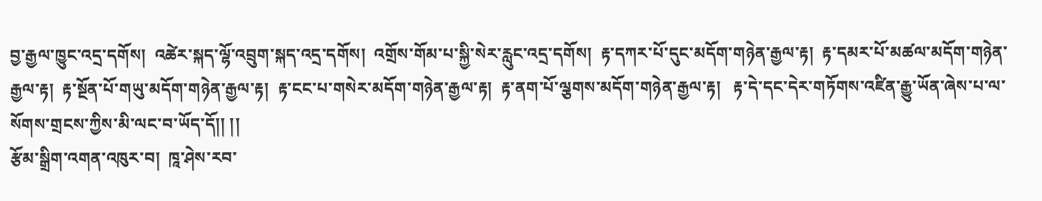བྱ་རྒྱལ་ཁྱུང་འདྲ་དགོས།  འཚེར་སྐད་ལྷོ་འབྲུག་སྐད་འདྲ་དགོས།  འགྲོས་གོམ་པ་སྐྱི་སེར་རླུང་འདྲ་དགོས།  རྟ་དཀར་པོ་དུང་མདོག་གཉེན་རྒྱལ་རྟ།  རྟ་དམར་པོ་མཚལ་མདོག་གཉེན་རྒྱལ་རྟ།  རྟ་སྔོན་པོ་གཡུ་མདོག་གཉེན་རྒྱལ་རྟ།  རྟ་ངང་པ་གསེར་མདོག་གཉེན་རྒྱལ་རྟ།  རྟ་ནག་པོ་ལྕགས་མདོག་གཉེན་རྒྱལ་རྟ།   རྟ་དེ་དང་དེར་གཏོགས་འཛིན་རྒྱུ་ཡོན་ཞེས་པ་ལ་སོགས་གྲངས་ཀྱིས་མི་ལང་བ་ཡོད་དོ།། །།
རྩོམ་སྒྲིག་འགན་འཁུར་བ།  ཁཱ་ཤེས་རབ་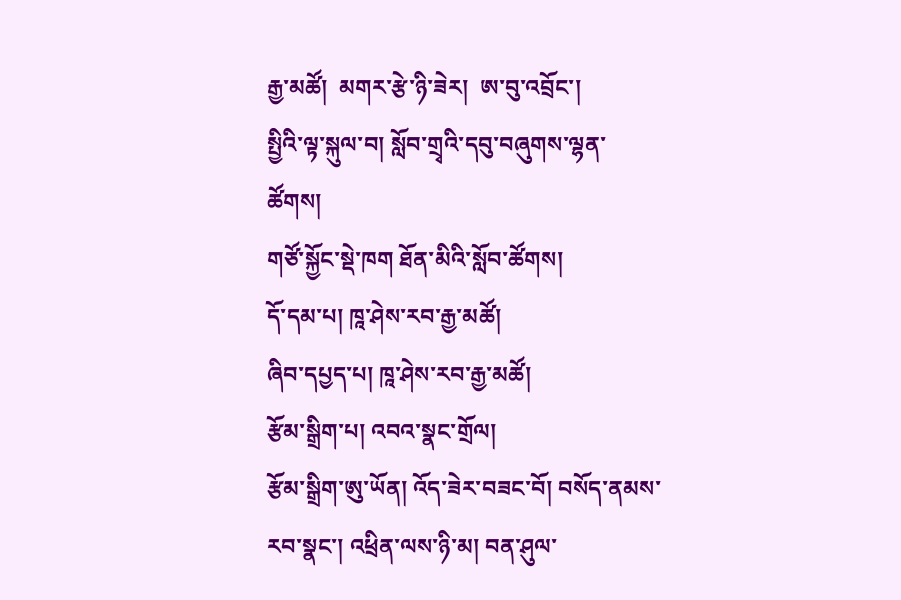རྒྱ་མཚོ།  མགར་རྩེ་ཉི་ཟེར།  ཨ་བུ་འབྲོང་།
སྤྱིའི་ལྟ་སྐུལ་བ། སློབ་གྲྭའི་དབུ་བཞུགས་ལྷན་ཚོགས།
གཙོ་སྐྱོང་སྡེ་ཁག ཐོན་མིའི་སློབ་ཚོགས།
དོ་དམ་པ། ཁཱ་ཤེས་རབ་རྒྱ་མཚོ།
ཞིབ་དཔྱད་པ། ཁཱ་ཤེས་རབ་རྒྱ་མཚོ།
རྩོམ་སྒྲིག་པ། འབའ་སྣང་གྲོལ།
རྩོམ་སྒྲིག་ཨུ་ཡོན། འོད་ཟེར་བཟང་བོ། བསོད་ནམས་རབ་སྣང་། འཕྲིན་ལས་ཉི་མ། བན་ཤུལ་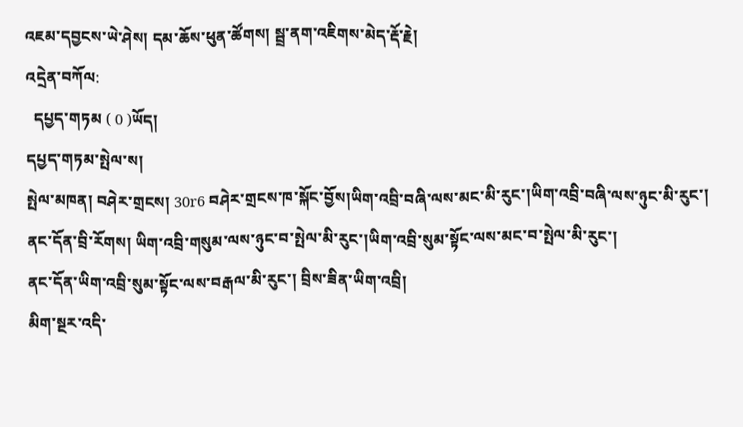འཇམ་དབྱངས་ཡེ་ཤེས། དམ་ཆོས་ཕུན་ཚོགས། སྦྲ་ནག་འཇིགས་མེད་རྡོ་རྗེ།
འདྲེན་བཀོལ:
  དཔྱད་གཏམ ( 0 )ཡོད།
དཔྱད་གཏམ་སྤེལ་ས།
སྤེལ་མཁན། བཤེར་གྲངས། 30r6 བཤེར་གྲངས་ཁ་སྐོང་བྱོས།ཡིག་འབྲི་བཞི་ལས་མང་མི་རུང་།ཡིག་འབྲི་བཞི་ལས་ཉུང་མི་རུང་།
ནང་དོན་བྲི་རོགས། ཡིག་འབྲི་གསུམ་ལས་ཉུང་བ་སྤེལ་མི་རུང་།ཡིག་འབྲི་སུམ་སྟོང་ལས་མང་བ་སྤེལ་མི་རུང་།
ནང་དོན་ཡིག་འབྲི་སུམ་སྟོང་ལས་བརྒལ་མི་རུང་། བྲིས་ཟིན་ཡིག་འབྲི།
མིག་སྔར་འདི་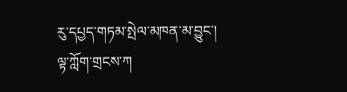རུ་དཔྱད་གཏམ་སྤེལ་མཁན་མ་བྱུང་།
ལྟ་ཀློག་གྲངས་ཀ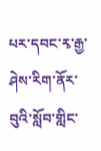པར་དབང་རྭ་རྒྱ་ཤེས་རིག་ནོར་བུའི་སློབ་གླིང་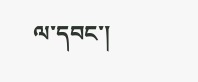ལ་དབང་།